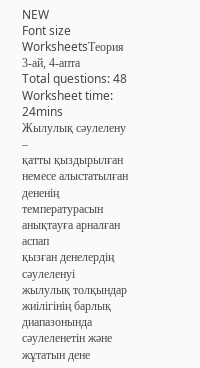NEW
Font size
WorksheetsТеория 3-ай, 4-апта
Total questions: 48
Worksheet time: 24mins
Жылулық сәулелену –
қатты қыздырылған немесе алыстатылған дененің
температурасын анықтауға арналған аспап
қызған денелердің сәулеленуі
жылулық толқындар жиілігінің барлық
диапазонында сәулеленетін және жұтатын дене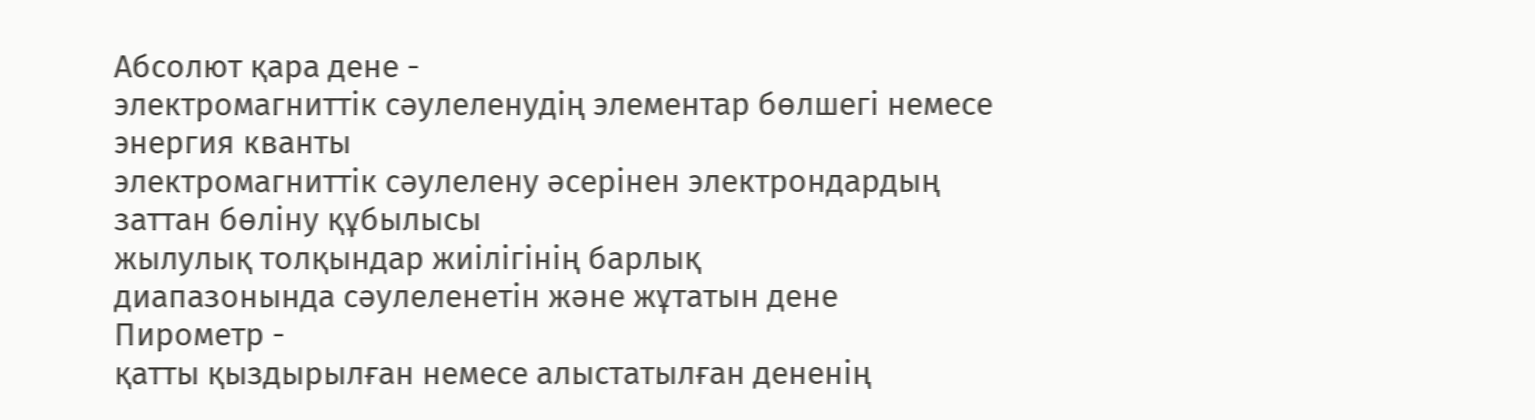Абсолют қара дене -
электромагниттік сәулеленудің элементар бөлшегі немесе
энергия кванты
электромагниттік сәулелену әсерінен электрондардың
заттан бөліну құбылысы
жылулық толқындар жиілігінің барлық
диапазонында сәулеленетін және жұтатын дене
Пирометр -
қатты қыздырылған немесе алыстатылған дененің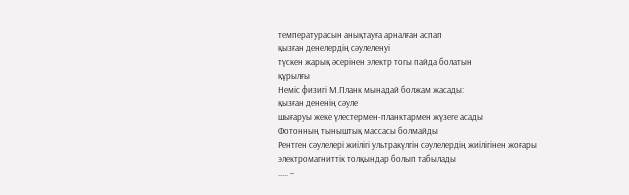температурасын анықтауға арналған аспап
қызған денелердің сәулеленуі
түскен жарық әсерінен электр тогы пайда болатын
құрылғы
Неміс физигі М.Планк мынадай болжам жасады:
қызған дененің сәуле
шығаруы жеке үлестермен-планктармен жүзеге асады
Фотонның тыныштық массасы болмайды
Рентген сәулелері жиілігі ультракүлгін сәулелердің жиілігінен жоғары
электромагниттік толқындар болып табылады
..... –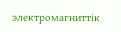электромагниттік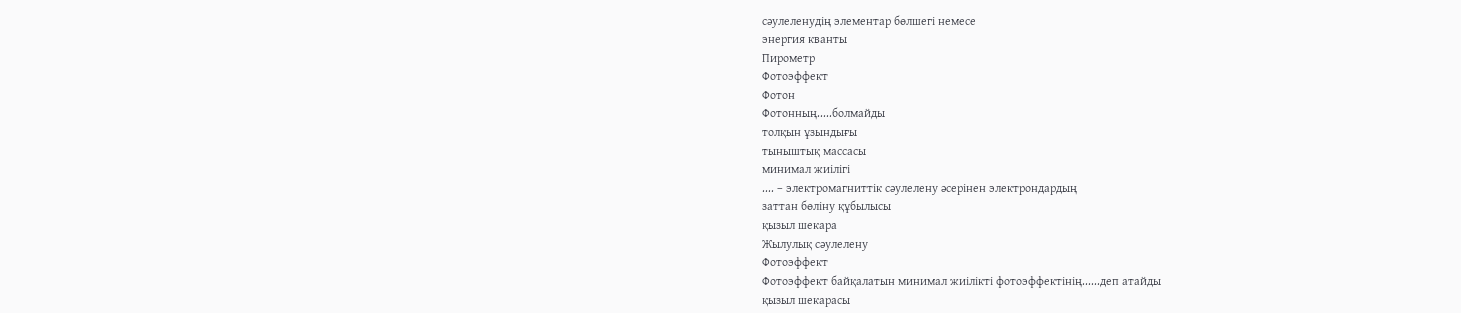сәулеленудің элементар бөлшегі немесе
энергия кванты
Пирометр
Фотоэффект
Фотон
Фотонның.....болмайды
толқын ұзындығы
тыныштық массасы
минимал жиілігі
.... – электромагниттік сәулелену әсерінен электрондардың
заттан бөліну құбылысы
қызыл шекара
Жылулық сәулелену
Фотоэффект
Фотоэффект байқалатын минимал жиілікті фотоэффектінің......деп атайды
қызыл шекарасы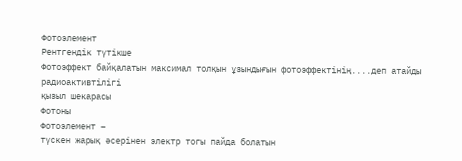Фотоэлемент
Рентгендік түтікше
Фотоэффект байқалатын максимал толқын ұзындығын фотоэффектінің....деп атайды
радиоактивтілігі
қызыл шекарасы
Фотоны
Фотоэлемент –
түскен жарық әсерінен электр тогы пайда болатын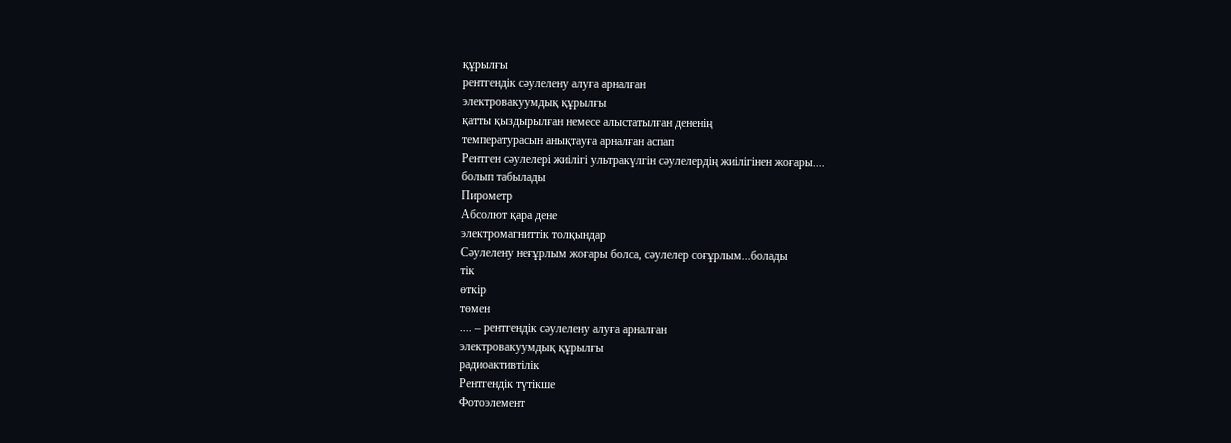құрылғы
рентгендік сәулелену алуға арналған
электровакуумдық құрылғы
қатты қыздырылған немесе алыстатылған дененің
температурасын анықтауға арналған аспап
Рентген сәулелері жиілігі ультракүлгін сәулелердің жиілігінен жоғары....
болып табылады
Пирометр
Абсолют қара дене
электромагниттік толқындар
Сәулелену неғұрлым жоғары болса, сәулелер соғұрлым...болады
тік
өткір
төмен
.... – рентгендік сәулелену алуға арналған
электровакуумдық құрылғы
радиоактивтілік
Рентгендік түтікше
Фотоэлемент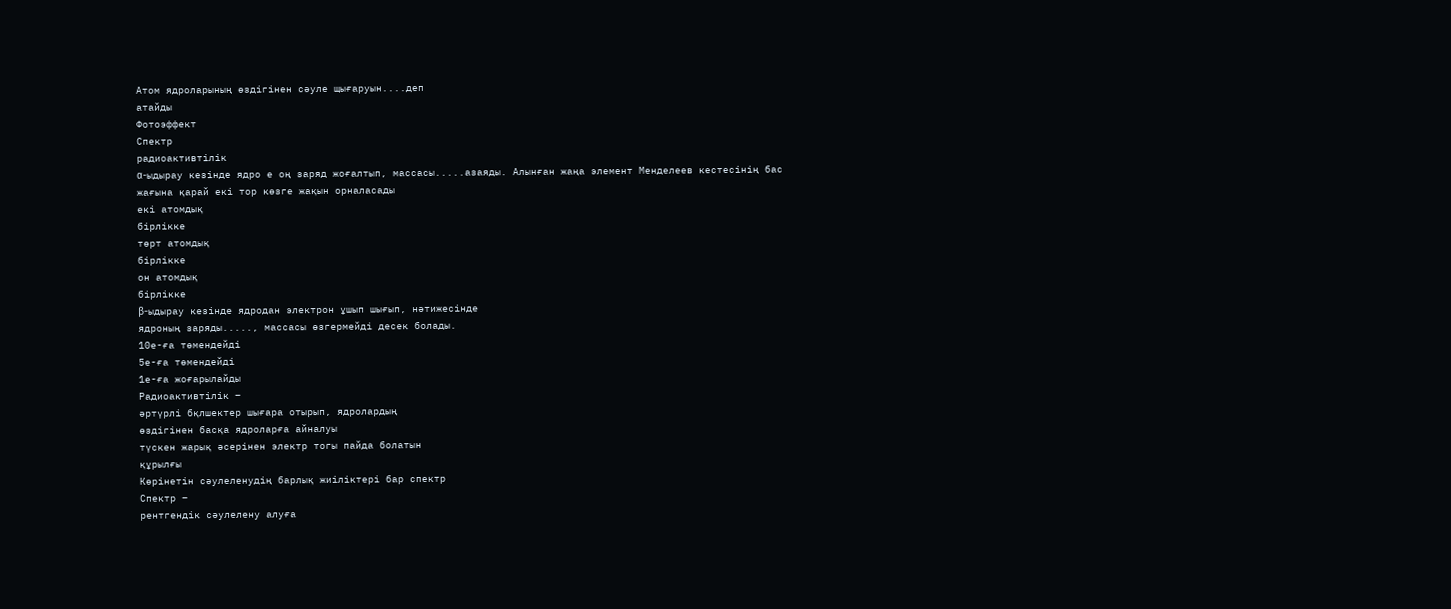Атом ядроларының өздігінен сәуле щығаруын....деп
атайды
Фотоэффект
Спектр
радиоактивтілік
α-ыдырау кезінде ядро е оң заряд жоғалтып, массасы.....азаяды. Алынған жаңа элемент Менделеев кестесінің бас
жағына қарай екі тор көзге жақын орналасады
екі атомдық
бірлікке
төрт атомдық
бірлікке
он атомдық
бірлікке
β-ыдырау кезінде ядродан электрон ұшып шығып, нәтижесінде
ядроның заряды....., массасы өзгермейді десек болады.
10е-ға төмендейді
5е-ға төмендейді
1е-ға жоғарылайды
Радиоактивтілік –
әртүрлі бқлшектер шығара отырып, ядролардың
өздігінен басқа ядроларға айналуы
түскен жарық әсерінен электр тогы пайда болатын
құрылғы
Көрінетін сәулеленудің барлық жиіліктері бар спектр
Спектр –
рентгендік сәулелену алуға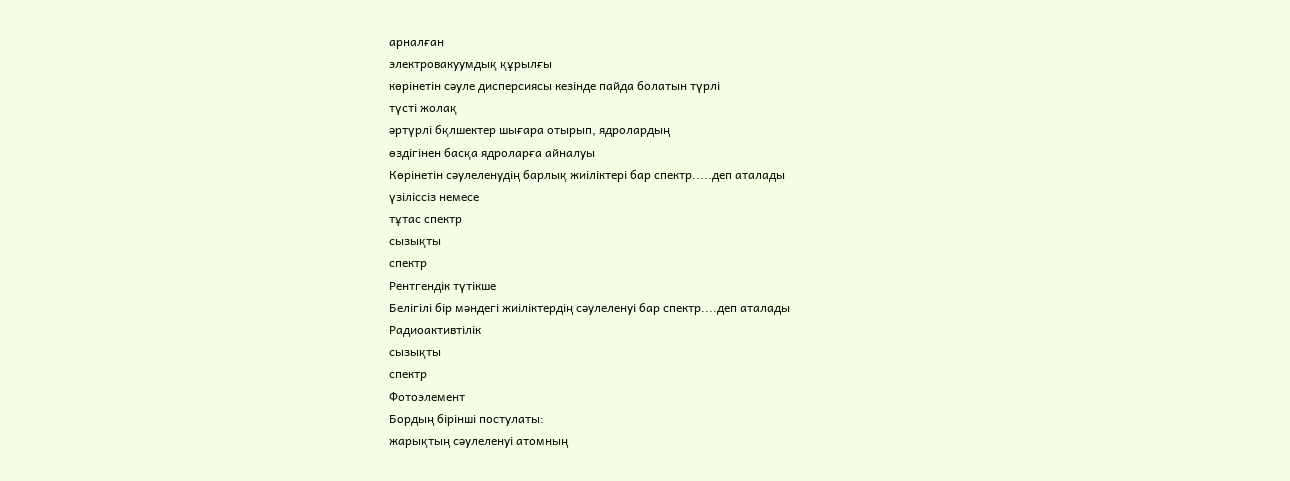арналған
электровакуумдық құрылғы
көрінетін сәуле дисперсиясы кезінде пайда болатын түрлі
түсті жолақ
әртүрлі бқлшектер шығара отырып, ядролардың
өздігінен басқа ядроларға айналуы
Көрінетін сәулеленудің барлық жиіліктері бар спектр.....деп аталады
үзіліссіз немесе
тұтас спектр
сызықты
спектр
Рентгендік түтікше
Белігілі бір мәндегі жиіліктердің сәулеленуі бар спектр....деп аталады
Радиоактивтілік
сызықты
спектр
Фотоэлемент
Бордың бірінші постулаты:
жарықтың сәулеленуі атомның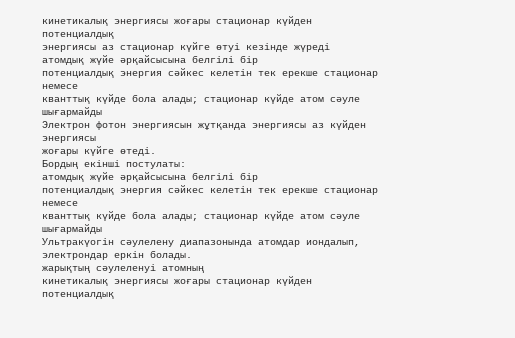кинетикалық энергиясы жоғары стационар күйден потенциалдық
энергиясы аз стационар күйге өтуі кезінде жүреді
атомдық жүйе әрқайсысына белгілі бір
потенциалдық энергия сәйкес келетін тек ерекше стационар немесе
кванттық күйде бола алады; стационар күйде атом сәуле шығармайды
Электрон фотон энергиясын жұтқанда энергиясы аз күйден энергиясы
жоғары күйге өтеді.
Бордың екінші постулаты:
атомдық жүйе әрқайсысына белгілі бір
потенциалдық энергия сәйкес келетін тек ерекше стационар немесе
кванттық күйде бола алады; стационар күйде атом сәуле шығармайды
Ультракүогін сәулелену диапазонында атомдар иондалып,
электрондар еркін болады.
жарықтың сәулеленуі атомның
кинетикалық энергиясы жоғары стационар күйден потенциалдық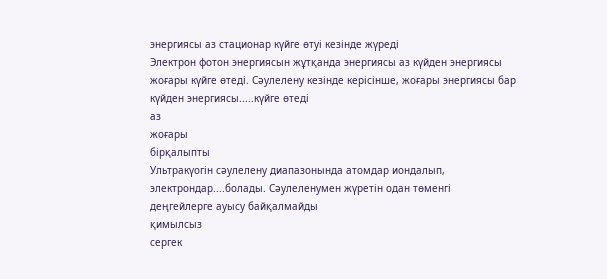энергиясы аз стационар күйге өтуі кезінде жүреді
Электрон фотон энергиясын жұтқанда энергиясы аз күйден энергиясы
жоғары күйге өтеді. Сәулелену кезінде керісінше, жоғары энергиясы бар
күйден энергиясы.....күйге өтеді
аз
жоғары
бірқалыпты
Ультракүогін сәулелену диапазонында атомдар иондалып,
электрондар....болады. Сәулеленумен жүретін одан төменгі
деңгейлерге ауысу байқалмайды
қимылсыз
сергек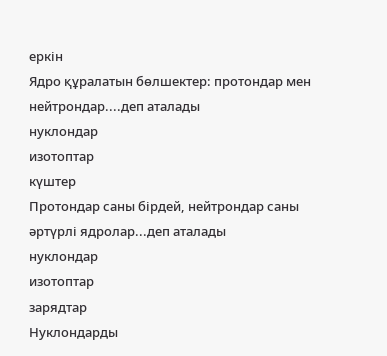еркін
Ядро құралатын бөлшектер: протондар мен нейтрондар....деп аталады
нуклондар
изотоптар
күштер
Протондар саны бірдей, нейтрондар саны әртүрлі ядролар...деп аталады
нуклондар
изотоптар
зарядтар
Нуклондарды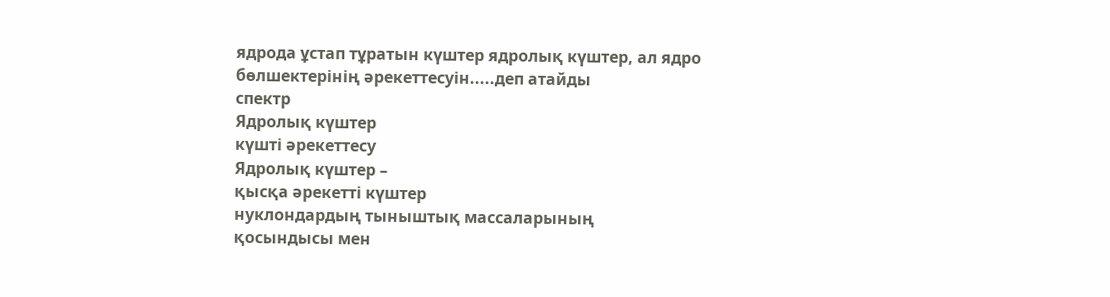ядрода ұстап тұратын күштер ядролық күштер, ал ядро
бөлшектерінің әрекеттесуін.....деп атайды
спектр
Ядролық күштер
күшті әрекеттесу
Ядролық күштер –
қысқа әрекетті күштер
нуклондардың тыныштық массаларының
қосындысы мен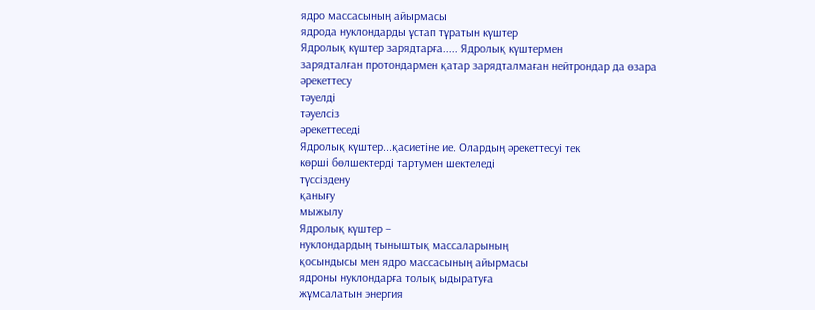ядро массасының айырмасы
ядрода нуклондарды ұстап тұратын күштер
Ядролық күштер зарядтарға..... Ядролық күштермен
зарядталған протондармен қатар зарядталмаған нейтрондар да өзара
әрекеттесу
тәуелді
тәуелсіз
әрекеттеседі
Ядролық күштер...қасиетіне ие. Олардың әрекеттесуі тек
көрші бөлшектерді тартумен шектеледі
түссіздену
қанығу
мыжылу
Ядролық күштер –
нуклондардың тыныштық массаларының
қосындысы мен ядро массасының айырмасы
ядроны нуклондарға толық ыдыратуға
жұмсалатын энергия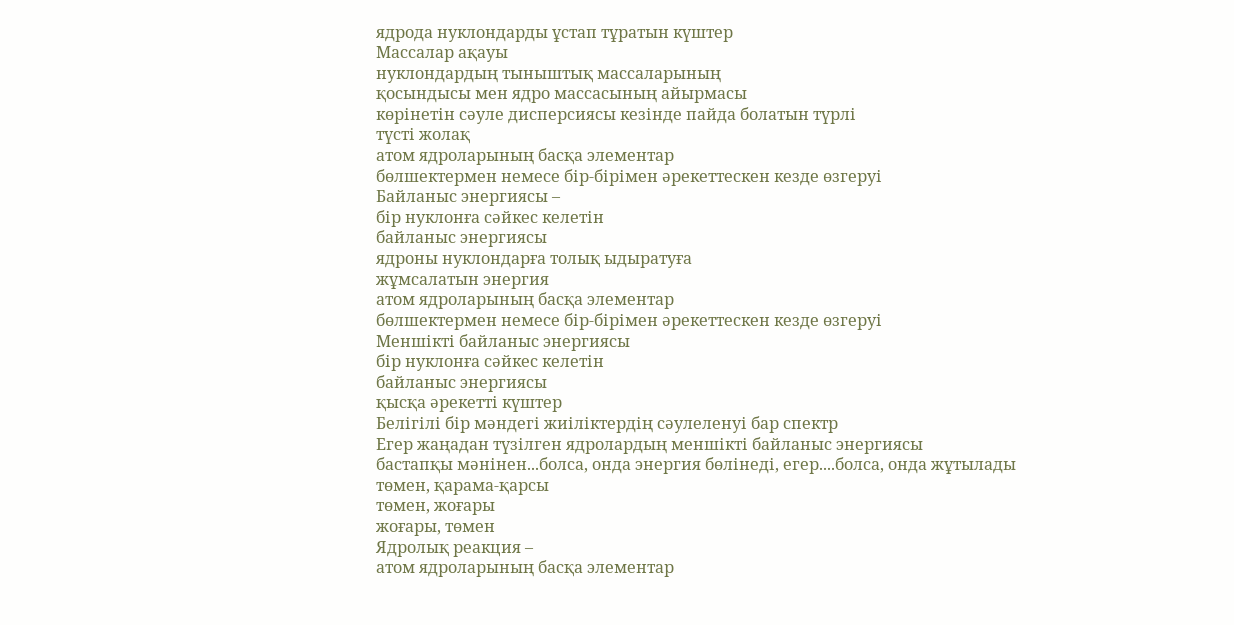ядрода нуклондарды ұстап тұратын күштер
Массалар ақауы
нуклондардың тыныштық массаларының
қосындысы мен ядро массасының айырмасы
көрінетін сәуле дисперсиясы кезінде пайда болатын түрлі
түсті жолақ
атом ядроларының басқа элементар
бөлшектермен немесе бір-бірімен әрекеттескен кезде өзгеруі
Байланыс энергиясы –
бір нуклонға сәйкес келетін
байланыс энергиясы
ядроны нуклондарға толық ыдыратуға
жұмсалатын энергия
атом ядроларының басқа элементар
бөлшектермен немесе бір-бірімен әрекеттескен кезде өзгеруі
Меншікті байланыс энергиясы
бір нуклонға сәйкес келетін
байланыс энергиясы
қысқа әрекетті күштер
Белігілі бір мәндегі жиіліктердің сәулеленуі бар спектр
Егер жаңадан түзілген ядролардың меншікті байланыс энергиясы
бастапқы мәнінен...болса, онда энергия бөлінеді, егер....болса, онда жұтылады
төмен, қарама-қарсы
төмен, жоғары
жоғары, төмен
Ядролық реакция –
атом ядроларының басқа элементар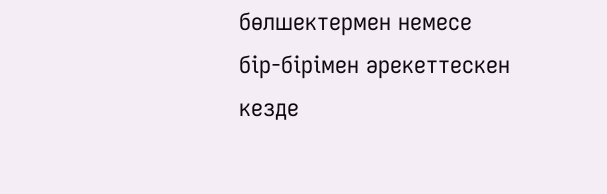бөлшектермен немесе бір-бірімен әрекеттескен кезде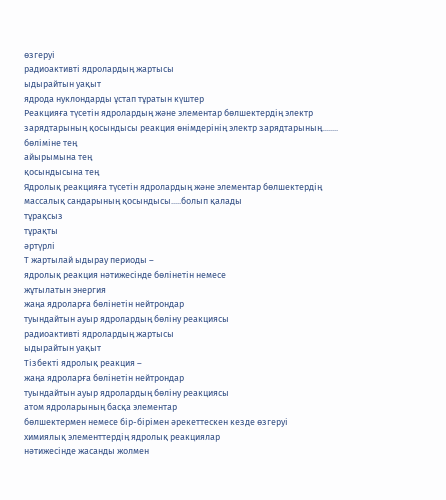өзгеруі
радиоактивті ядролардың жартысы
ыдырайтын уақыт
ядрода нуклондарды ұстап тұратын күштер
Реакцияға түсетін ядролардың және элементар бөлшектердің электр
зарядтарының қосындысы реакция өнімдерінің электр зарядтарының........
бөліміне тең
айырымына тең
қосындысына тең
Ядролық реакцияға түсетін ядролардың және элементар бөлшектердің
массалық сандарының қосындысы.....болып қалады
тұрақсыз
тұрақты
әртүрлі
Т жартылай ыдырау периоды –
ядролық реакция нәтижесінде бөлінетін немесе
жұтылатын энергия
жаңа ядроларға бөлінетін нейтрондар
туындайтын ауыр ядролардың бөліну реакциясы
радиоактивті ядролардың жартысы
ыдырайтын уақыт
Тізбекті ядролық реакция –
жаңа ядроларға бөлінетін нейтрондар
туындайтын ауыр ядролардың бөліну реакциясы
атом ядроларының басқа элементар
бөлшектермен немесе бір-бірімен әрекеттескен кезде өзгеруі
химиялық элементтердің ядролық реакциялар
нәтижесінде жасанды жолмен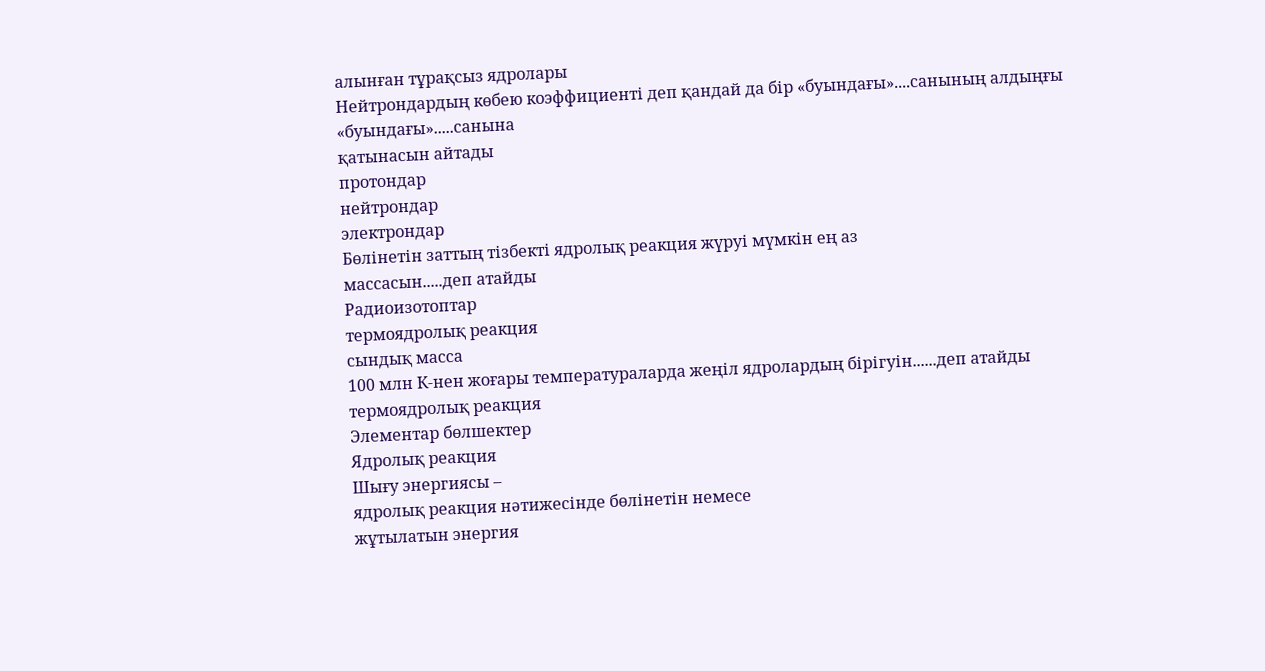алынған тұрақсыз ядролары
Нейтрондардың көбею коэффициенті деп қандай да бір «буындағы»....санының алдыңғы «буындағы».....санына
қатынасын айтады
протондар
нейтрондар
электрондар
Бөлінетін заттың тізбекті ядролық реакция жүруі мүмкін ең аз
массасын.....деп атайды
Радиоизотоптар
термоядролық реакция
сындық масса
100 млн К-нен жоғары температураларда жеңіл ядролардың бірігуін......деп атайды
термоядролық реакция
Элементар бөлшектер
Ядролық реакция
Шығу энергиясы –
ядролық реакция нәтижесінде бөлінетін немесе
жұтылатын энергия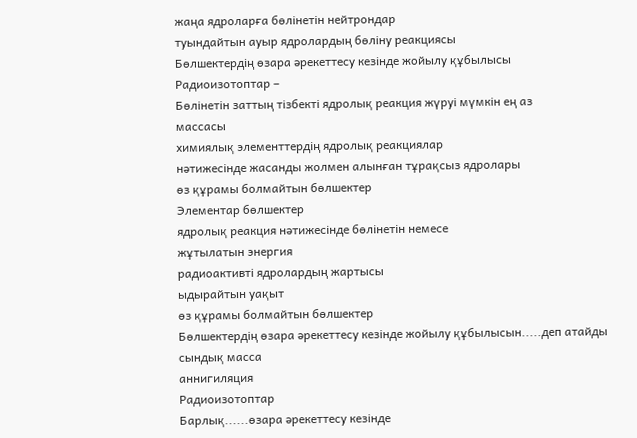жаңа ядроларға бөлінетін нейтрондар
туындайтын ауыр ядролардың бөліну реакциясы
Бөлшектердің өзара әрекеттесу кезінде жойылу құбылысы
Радиоизотоптар –
Бөлінетін заттың тізбекті ядролық реакция жүруі мүмкін ең аз
массасы
химиялық элементтердің ядролық реакциялар
нәтижесінде жасанды жолмен алынған тұрақсыз ядролары
өз құрамы болмайтын бөлшектер
Элементар бөлшектер
ядролық реакция нәтижесінде бөлінетін немесе
жұтылатын энергия
радиоактивті ядролардың жартысы
ыдырайтын уақыт
өз құрамы болмайтын бөлшектер
Бөлшектердің өзара әрекеттесу кезінде жойылу құбылысын.....деп атайды
сындық масса
аннигиляция
Радиоизотоптар
Барлық......өзара әрекеттесу кезінде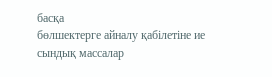басқа
бөлшектерге айналу қабілетіне ие
сындық массалар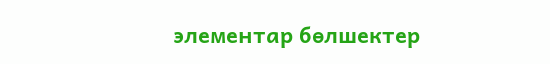элементар бөлшектер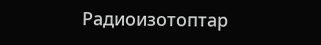Радиоизотоптар